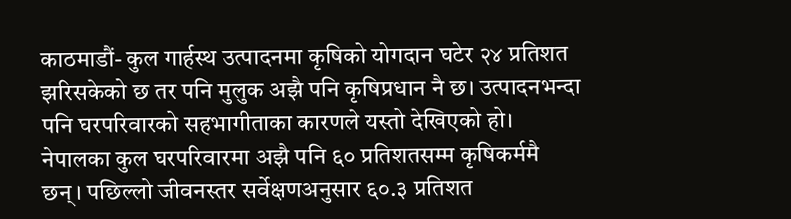काठमाडौं- कुल गार्हस्थ उत्पादनमा कृषिको योगदान घटेर २४ प्रतिशत झरिसकेको छ तर पनि मुलुक अझै पनि कृषिप्रधान नै छ। उत्पादनभन्दा पनि घरपरिवारको सहभागीताका कारणले यस्तो देखिएको हो।
नेपालका कुल घरपरिवारमा अझै पनि ६० प्रतिशतसम्म कृषिकर्ममै छन्। पछिल्लो जीवनस्तर सर्वेक्षणअनुसार ६०.३ प्रतिशत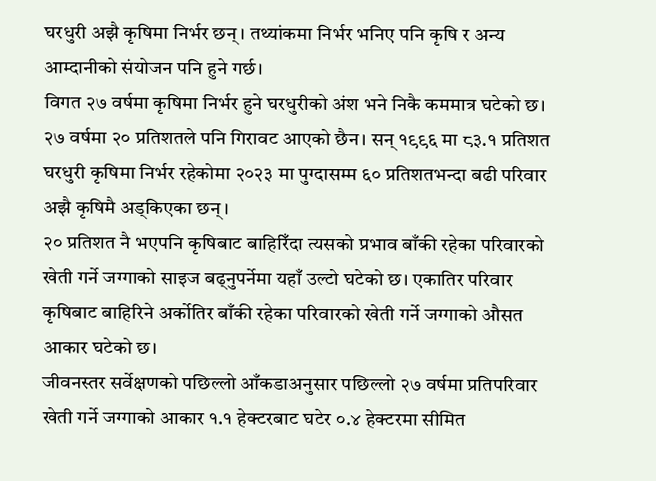घरधुरी अझै कृषिमा निर्भर छन्। तथ्यांकमा निर्भर भनिए पनि कृषि र अन्य आम्दानीको संयोजन पनि हुने गर्छ।
विगत २७ वर्षमा कृषिमा निर्भर हुने घरधुरीको अंश भने निकै कममात्र घटेको छ। २७ वर्षमा २० प्रतिशतले पनि गिरावट आएको छैन। सन् १९९६ मा ८३.१ प्रतिशत घरधुरी कृषिमा निर्भर रहेकोमा २०२३ मा पुग्दासम्म ६० प्रतिशतभन्दा बढी परिवार अझै कृषिमै अड्किएका छन्।
२० प्रतिशत नै भएपनि कृषिबाट बाहिरिँदा त्यसको प्रभाव बाँकी रहेका परिवारको खेती गर्ने जग्गाको साइज बढ्नुपर्नेमा यहाँ उल्टो घटेको छ। एकातिर परिवार कृषिबाट बाहिरिने अर्कोतिर बाँकी रहेका परिवारको खेती गर्ने जग्गाको औसत आकार घटेको छ।
जीवनस्तर सर्वेक्षणको पछिल्लो आँकडाअनुसार पछिल्लो २७ वर्षमा प्रतिपरिवार खेती गर्ने जग्गाको आकार १.१ हेक्टरबाट घटेर ०.४ हेक्टरमा सीमित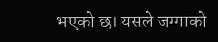भएको छ। यसले जग्गाको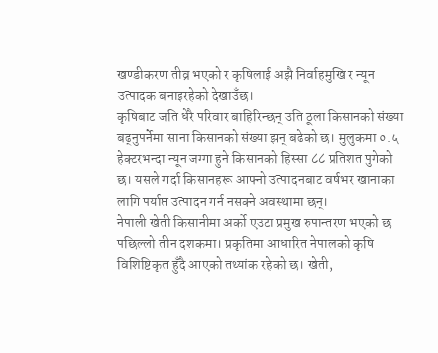खण्डीकरण तीव्र भएको र कृषिलाई अझै निर्वाहमुखि र न्यून उत्पादक बनाइरहेको देखाउँछ।
कृषिबाट जति धेरै परिवार बाहिरिन्छन् उति ठूला किसानको संख्या बढ्नुपर्नेमा साना किसानको संख्या झन् बढेको छ। मुलुकमा ०.५ हेक्टरभन्दा न्यून जग्गा हुने किसानको हिस्सा ८८ प्रतिशत पुगेको छ। यसले गर्दा किसानहरू आफ्नो उत्पादनबाट वर्षभर खानाका लागि पर्याप्त उत्पादन गर्न नसक्ने अवस्थामा छन्।
नेपाली खेती किसानीमा अर्को एउटा प्रमुख रुपान्तरण भएको छ पछिल्लो तीन दशकमा। प्रकृतिमा आधारित नेपालको कृषि विशिष्टिकृत हुँदै आएको तथ्यांक रहेको छ। खेती,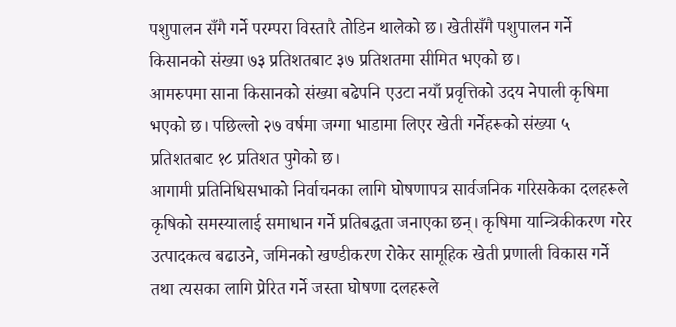पशुपालन सँगै गर्ने परम्परा विस्तारै तोडिन थालेको छ। खेतीसँगै पशुपालन गर्ने किसानको संख्या ७३ प्रतिशतबाट ३७ प्रतिशतमा सीमित भएको छ।
आमरुपमा साना किसानको संख्या बढेपनि एउटा नयाँ प्रवृत्तिको उदय नेपाली कृषिमा भएको छ। पछिल्लो २७ वर्षमा जग्गा भाडामा लिएर खेती गर्नेहरूको संख्या ५ प्रतिशतबाट १८ प्रतिशत पुगेको छ।
आगामी प्रतिनिधिसभाको निर्वाचनका लागि घोषणापत्र सार्वजनिक गरिसकेका दलहरूले कृषिको समस्यालाई समाधान गर्ने प्रतिबद्धता जनाएका छन्। कृषिमा यान्त्रिकीकरण गरेर उत्पादकत्व बढाउने, जमिनको खण्डीकरण रोकेर सामूहिक खेती प्रणाली विकास गर्ने तथा त्यसका लागि प्रेरित गर्ने जस्ता घोषणा दलहरूले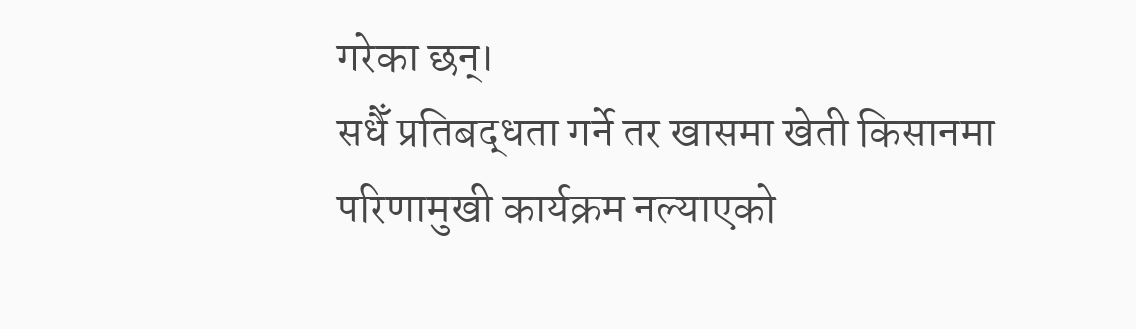गरेका छन्।
सधैँ प्रतिबद्धता गर्ने तर खासमा खेती किसानमा परिणामुखी कार्यक्रम नल्याएको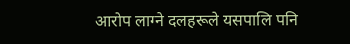आरोप लाग्ने दलहरूले यसपालि पनि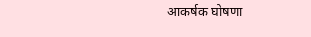आकर्षक घोषणा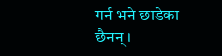गर्न भने छाडेका छैनन्।